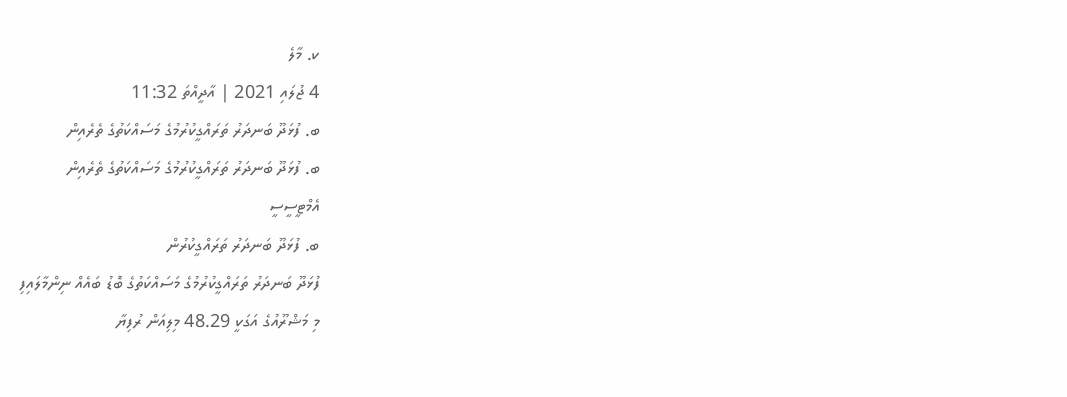ކ. މާލެ
4 ޖުލައި 2021 | އާދީއްތަ 11:32
ބ. ފުޅަދޫ ބަނދަރު ތަރައްގީކުރުމުގެ މަސައްކަތުގެ ތެރެއިން
ބ. ފުޅަދޫ ބަނދަރު ތަރައްގީކުރުމުގެ މަސައްކަތުގެ ތެރެއިން
އެމްޓީސީސީ
ބ. ފުޅަދޫ ބަނދަރު ތަރައްގީކުރުން
ފުޅަދޫ ބަނދަރު ތަރައްގީކުރުމުގެ މަސައްކަތުގެ ބޮޑު ބައެއް ނިންމާލައިފި
މި މަޝްރޫއުގެ އަގަކީ 48.29 މިލިއަން ރުފިޔާ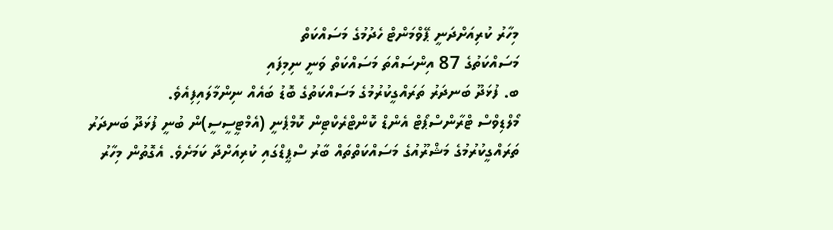މިހާރު ކުރިއަށްދަނީ ޕޭވްމަންޓް ހެދުމުގެ މަސައްކަތް
މަސައްކަތުގެ 87 އިންސައްތަ މަސައްކަތް ވަނީ ނިމިފައި
ބ. ފުޅަދޫ ބަނދަރު ތަރައްގީކުރުމުގެ މަސައްކަތުގެ ބޮޑު ބައެއް ނިންމާލައިފިއެވެ.
މޯލްޑިވްސް ޓްރާންސްޕޯޓް އެންޑް ކޮންޓްރެކްޓިން ކޮމްޕެނީ (އެމްޓީސީސީ)ން ބުނީ ފުޅަދޫ ބަނދަރު ތަރައްގީކުރުމުގެ މަޝްރޫއުގެ މަސައްކަތްތައް ބާރު ސްޕީޑްގައި ކުރިއަށްދާ ކަމަށެވެ. އެގޮތުން މިހާރު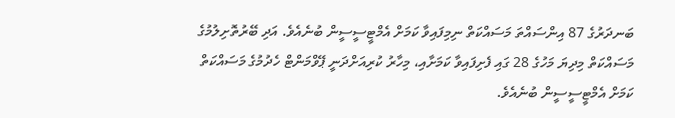ބަނދަރުގެ 87 އިންސައްތަ މަސައްކަތް ނިމިފައިވާ ކަމަށް އެމްޓީސީސީން ބުނެއެވެ. އަދި ބޭރުތޮށިލުމުގެ މަސައްކަތް މިދިޔަ މަހުގެ 28 ގައި ފެށިފައިވާ ކަމަށާއި، މިހާރު ކުރިއަށްދަނީ ޕޭވްމަންޓް ހެދުމުގެ މަސައްކަތް ކަމަށް އެމްޓީސީސީން ބުނެއެވެ.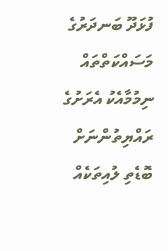ފުޅަދޫ ބަނދަރުގެ މަސައްކަތްތައް ނިމުމާއެކު އެރަށުގެ ރައްޔިތުންނަށް ބޮޑެތި ލުއިތަކެއް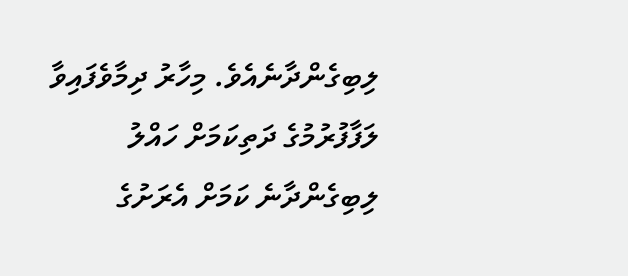ލިބިގެންދާނެއެވެ. މިހާރު ދިމާވެފައިވާ ލަފާފުރުމުގެ ދަތިކަމަށް ހައްލު ލިބިގެންދާނެ ކަމަށް އެރަށުގެ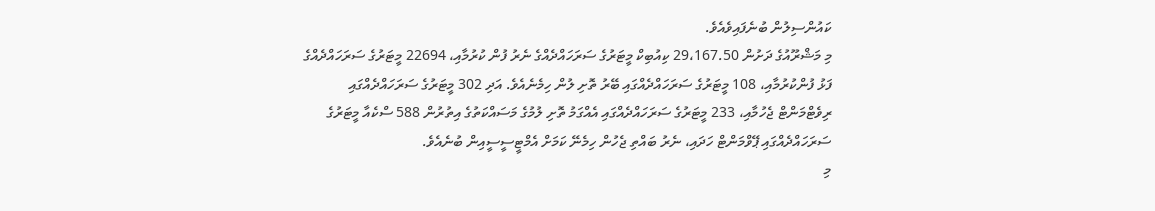ކައުންސިލުން ބުނެފައިވެއެވެ.
މި މަޝްރޫއުގެ ދަށުން 29،167.50 ކިއުބިކް މީޓަރުގެ ސަރަހައްދެއްގެ ނެރު ފުން ކުރުމާއި، 22694 މީޓަރުގެ ސަރަހައްދެއްގެ ފަޅު ފުންކުރުމާއި، 108 މީޓަރުގެ ސަރަހައްދެއްގައި ބޭރު ތޮށި ލުން ހިމެނެއެވެ. އަދި 302 މީޓަރުގެ ސަރަހައްދެއްގައި ރިވެޓްމަންޓް ޖެހުމާއި، 233 މީޓަރުގެ ސަރަހައްދެއްގައި އެއްގަމު ތޮށި ލުމުގެ މަސައްކަތުގެ އިތުރުން 588 ސްކެއާ މީޓަރުގެ ސަރަހައްދެއްގައި ޕޭވްމަންޓް ހަދައި، ނެރު ބައްތި ޖެހުން ހިމެނޭ ކަމަށް އެމްޓީސީސީއިން ބުނެއެވެ.
މި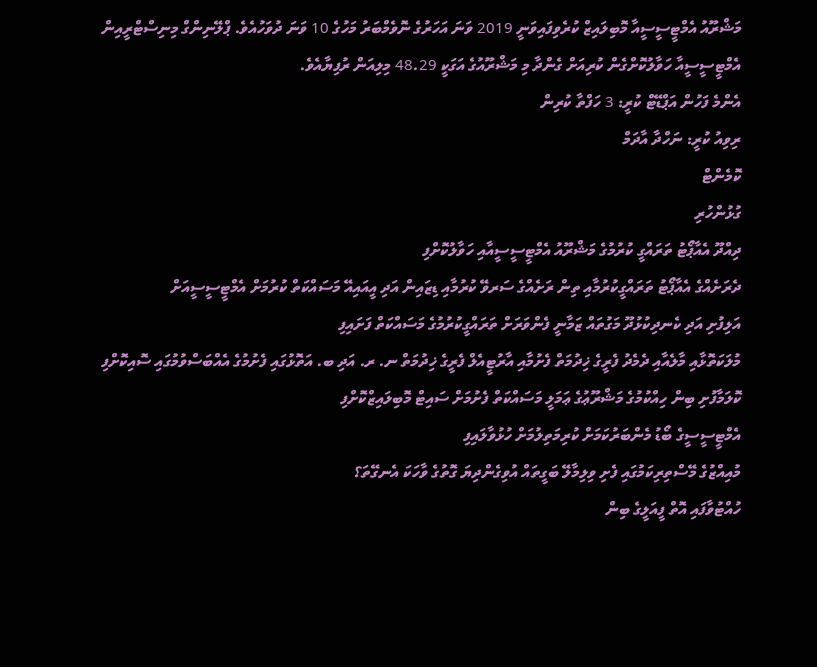މަޝްރޫއު އެމްޓީސީސީއާ މޮބިލައިޒް ކުރެވިފައިވަނީ 2019 ވަނަ އަހަރުގެ ނޮވެމްބަރު މަހުގެ 10 ވަނަ ދުވަހުއެވެ. ޕްލޭނިންގް މިނިސްޓްރީއިން އެމްޓީސީސީއާ ހަވާލުކޮށްގެން ކުރިއަށް ގެންދާ މި މަޝްރޫއުގެ އަގަކީ 48.29 މިލިއަން ރުފިޔާއެވެ.
އެންމެ ފަހުން އަޕްޑޭޓް ކުރީ: 3 ހަފްތާ ކުރިން
ރިވިއު ކުރީ: ނަހްދާ އާދަމް
ކޮމެންޓް
ގުޅުންހުރި
ދިއްދޫ އެއާޕޯޓު ތަރައްގީ ކުރުމުގެ މަޝްރޫއު އެމްޓީސީސީއާއި ހަވާލުކޮށްފި
ދެރަށެއްގެ އެއާޕޯޓު ތަރައްގީކުރުމާއި ތިން ރަށެއްގެ ސަރވޭ ކުރުމާއި ޑިޒައިން އަދި އީއައިއޭ މަސައްކަތް ކުރުމަށް އެމްޓީސީސީއަށް
އަލިފުށި އަދި ކެނދިކުޅުދޫ މަގުތައް ޒަމާނީ ފެންވަރަށް ތަރައްގީކުރުމުގެ މަސައްކަތް ފަށައިފި
މުލަކަތޮޅާއި މާލެއާއި ދެމެދު ފެރީގެ ޚިދުމަތް ފެށުމާއި އާރުޓީއެލް ފެރީގެ ޚިދުމަތް ނ. ރ. އަދި ބ. އަތޮޅުގައި ފެށުމުގެ އެއްބަސްވުމުގައި ސޮއިކޮށްފި
ކޮލަމާފުށި ބިން ހިއްކުމުގެ މަޝްރޫޢުގެ ޢަމަލީ މަސައްކަތް ފެށުމަށް ސައިޓް މޮބިލައިޒްކޮށްފި
އެމްޓީސީސީގެ ބޯޑު މެންބަރުކަމަށް ކުރިމަތިލުމަށް ހުޅުވާލައިފި
މުއިއްޒުގެ މޭސްތިރިކަމުގައި ފެށި ވިލިމާލޭ ބަގީތައް އުވިގެންދިޔަ ގޮތުގެ ވާހަކަ އެނގޭތަ؟
ހުއްޓުވާފައި އޮތް ފީއަލީގެ ބިން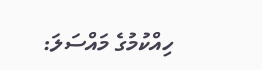ހިއްކުމުގެ މައްސަލަ: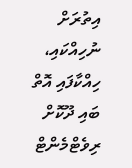އިތުރަށް ނުހިއްކައި، ހިއްކާފައި އޮތް ބައި ދޫކޮށް ރިވެޓްމެންޓް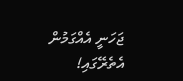ޖަހަނީ އެއްގަމުން އެތެރޭގައި!